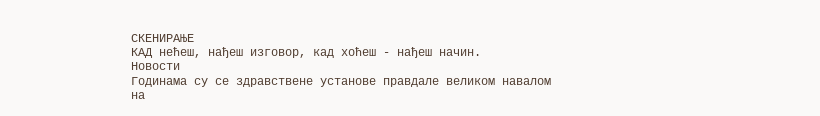СКЕНИРАЊЕ
КАД нећеш, нађеш изговор, кад хоћеш - нађеш начин.
Новости
Годинама су се здравствене установе правдале великом навалом на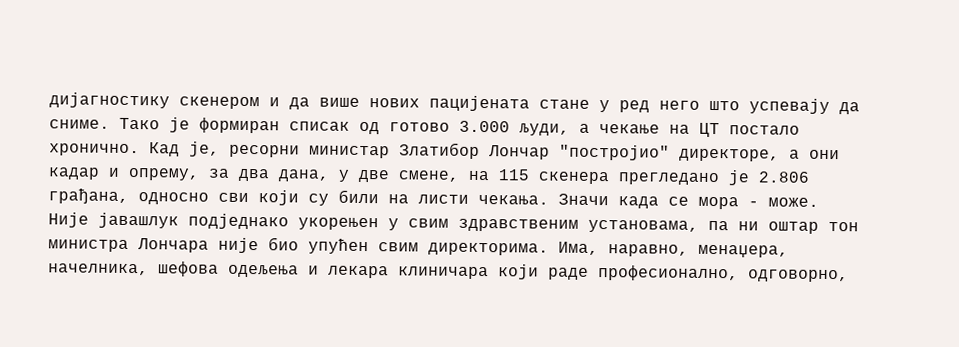дијагностику скенером и да више нових пацијената стане у ред него што успевају да сниме. Тако је формиран списак од готово 3.000 људи, а чекање на ЦТ постало хронично. Кад је, ресорни министар Златибор Лончар "постројио" директоре, а они кадар и опрему, за два дана, у две смене, на 115 скенера прегледано је 2.806 грађана, односно сви који су били на листи чекања. Значи када се мора - може.
Није јавашлук подједнако укорењен у свим здравственим установама, па ни оштар тон министра Лончара није био упућен свим директорима. Има, наравно, менаџера, начелника, шефова одељења и лекара клиничара који раде професионално, одговорно,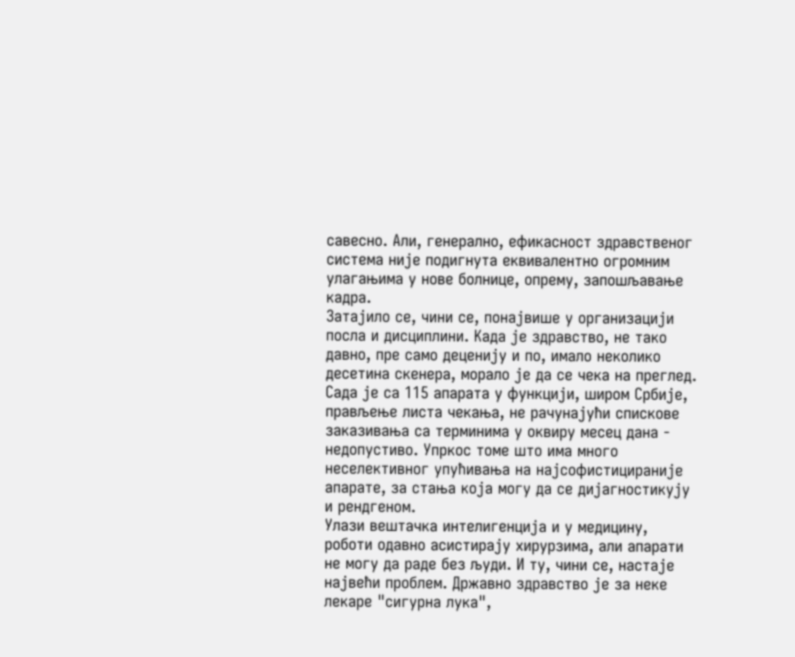савесно. Али, генерално, ефикасност здравственог система није подигнута еквивалентно огромним улагањима у нове болнице, опрему, запошљавање кадра.
Затајило се, чини се, понајвише у организацији посла и дисциплини. Када је здравство, не тако давно, пре само деценију и по, имало неколико десетина скенера, морало је да се чека на преглед. Сада је са 115 апарата у функцији, широм Србије, прављење листа чекања, не рачунајући спискове заказивања са терминима у оквиру месец дана - недопустиво. Упркос томе што има много неселективног упућивања на најсофистицираније апарате, за стања која могу да се дијагностикују и рендгеном.
Улази вештачка интелигенција и у медицину, роботи одавно асистирају хирурзима, али апарати не могу да раде без људи. И ту, чини се, настаје највећи проблем. Државно здравство је за неке лекаре "сигурна лука",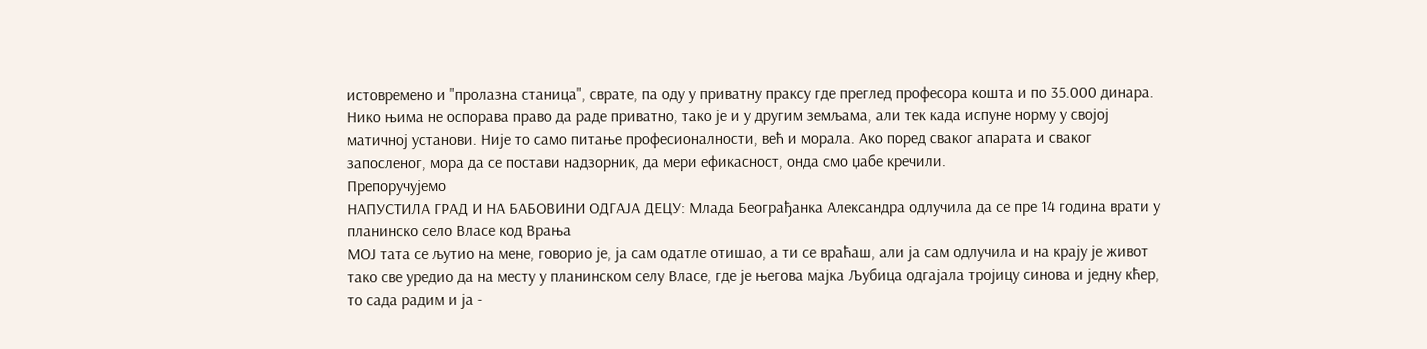истовремено и "пролазна станица", сврате, па оду у приватну праксу где преглед професора кошта и по 35.000 динара. Нико њима не оспорава право да раде приватно, тако је и у другим земљама, али тек када испуне норму у својој матичној установи. Није то само питање професионалности, већ и морала. Ако поред сваког апарата и сваког запосленог, мора да се постави надзорник, да мери ефикасност, онда смо џабе кречили.
Препоручујемо
НАПУСТИЛА ГРАД И НА БАБОВИНИ ОДГАЈА ДЕЦУ: Млада Београђанка Александра одлучила да се пре 14 година врати у планинско село Власе код Врања
МОЈ тата се љутио на мене, говорио је, ја сам одатле отишао, а ти се враћаш, али ја сам одлучила и на крају је живот тако све уредио да на месту у планинском селу Власе, где је његова мајка Љубица одгајала тројицу синова и једну кћер, то сада радим и ја -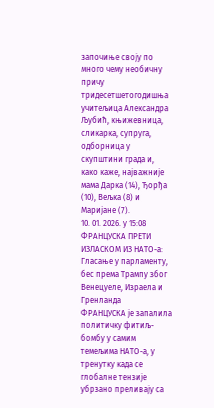започиње своју по много чему необичну причу тридесетшетогодишња учитељица Александра Љубић, књижевница, сликарка, супруга, одборница у скупштини града и, како каже, најважније мама Дарка (14), Ђорђа (10), Вељка (8) и Маријане (7).
10. 01. 2026. у 15:08
ФРАНЦУСКА ПРЕТИ ИЗЛАСКОМ ИЗ НАТО-а: Гласање у парламенту, бес према Трампу због Венецуеле, Израела и Гренланда
ФРАНЦУСКА је запалила политичку фитиљ-бомбу у самим темељима НАТО-а, у тренутку када се глобалне тензије убрзано преливају са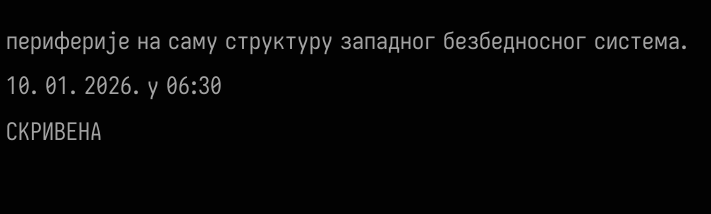периферије на саму структуру западног безбедносног система.
10. 01. 2026. у 06:30
СКРИВЕНА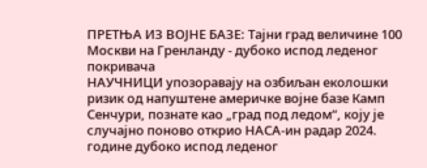ПРЕТЊА ИЗ ВОЈНЕ БАЗЕ: Тајни град величине 100 Москви на Гренланду - дубоко испод леденог покривача
НАУЧНИЦИ упозоравају на озбиљан еколошки ризик од напуштене америчке војне базе Камп Сенчури, познате као „град под ледом“, коју је случајно поново открио НАСА-ин радар 2024. године дубоко испод леденог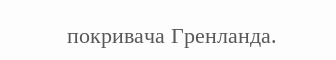покривача Гренланда.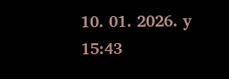10. 01. 2026. у 15:43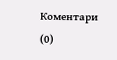Коментари (0)